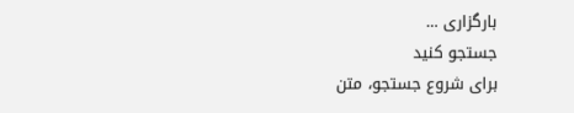بارگزاری ...
جستجو کنید
برای شروع جستجو، متن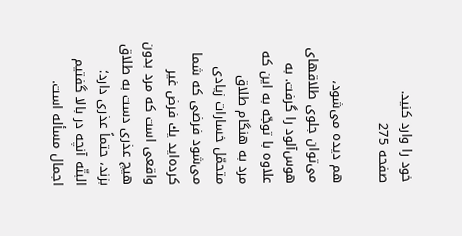خود را وارد کنید.
صفحه 275

هم ديده مى‌شود، مى‌توان جلوى طلاقهاى هوس‌آلود را گرفت. به علاوه با توجّه به اين كه مرد به هنگام طلاق متحمّل خسارات زيادى مى‌شود فرضى كه شما كرده‌ايد يك فرض غير واقعى است كه مرد بدون هيچ عذرى دست به طلاق بزند، حتماً عذرى دارد؛ البتّه آنچه در بالا گفتيم اجمال مسأله است.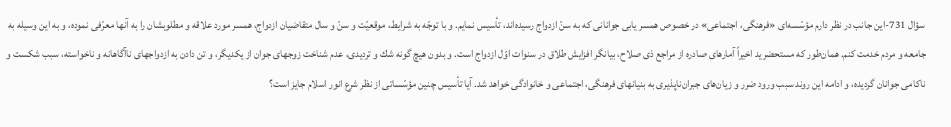سؤال 731-اين جانب در نظر دارم مؤسّسه‌اى «فرهنگى، اجتماعى» در خصوص همسر يابى جوانانى كه به سنّ ازدواج رسيده‌اند، تأسيس نمايم. و با توجّه به شرايط، موقعيّت و سنّ و سال متقاضيان ازدواج، همسر مورد علاقه و مطلوبشان را به آنها معرّفى نموده، و به اين وسيله به جامعه و مردم خدمت كنم. همان‌طور كه مستحضريد اخيراً آمارهاى صادره از مراجع ذى صلاح، بيانگر افزايش طلاق در سنوات اوّل ازدواج است. و بدون هيچ گونه شك و ترديدى، عدم شناخت زوجهاى جوان از يكديگر، و تن دادن به ازدواجهاى ناآگاهانه و ناخواسته، سبب شكست و ناكامى جوانان گرديده، و ادامه اين روند سبب ورود ضرر و زيان‌هاى جبران‌ناپذيرى به بنيانهاى فرهنگى، اجتماعى و خانوادگى خواهد شد. آيا تأسيس چنين مؤسّساتى از نظر شرع انور اسلام جايز است؟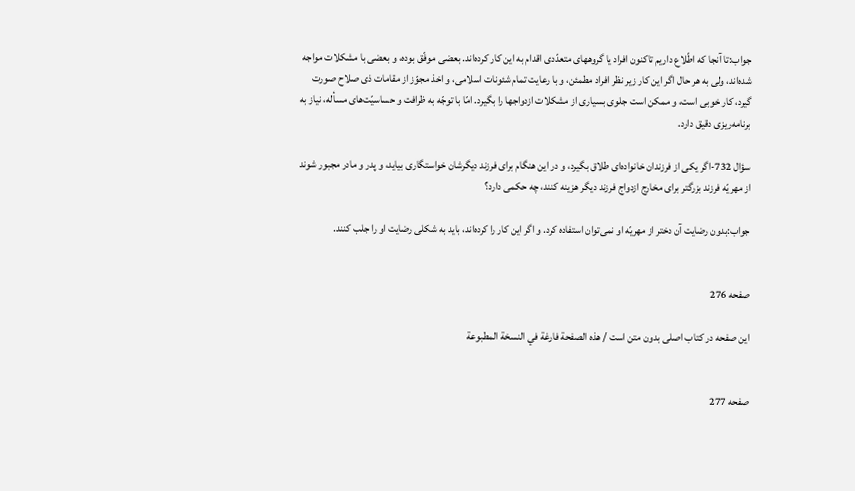جواب:تا آنجا كه اطّلاع داريم تاكنون افراد يا گروههاى متعدّدى اقدام به اين كار كرده‌اند. بعضى موفّق بوده، و بعضى با مشكلات مواجه شده‌اند، ولى به هر حال اگر اين كار زير نظر افراد مطمئن، و با رعايت تمام شئونات اسلامى، و اخذ مجوّز از مقامات ذى صلاح صورت گيرد، كار خوبى است، و ممكن است جلوى بسيارى از مشكلات ازدواجها را بگيرد. امّا با توجّه به ظرافت و حساسيّت‌هاى مسأله، نياز به برنامه‌ريزى دقيق دارد.

سؤال 732-اگر يكى از فرزندان خانواده‌اى طلاق بگيرد، و در اين هنگام براى فرزند ديگرشان خواستگارى بيايد، و پدر و مادر مجبور شوند از مهريّه فرزند بزرگتر براى مخارج ازدواج فرزند ديگر هزينه كنند، چه حكمى دارد؟

جواب:بدون رضايت آن دختر از مهريّه او نمى‌توان استفاده كرد. و اگر اين كار را كرده‌اند، بايد به شكلى رضايت او را جلب كنند.


صفحه 276

این صفحه در کتاب اصلی بدون متن است / هذه الصفحة فارغة في النسخة المطبوعة


صفحه 277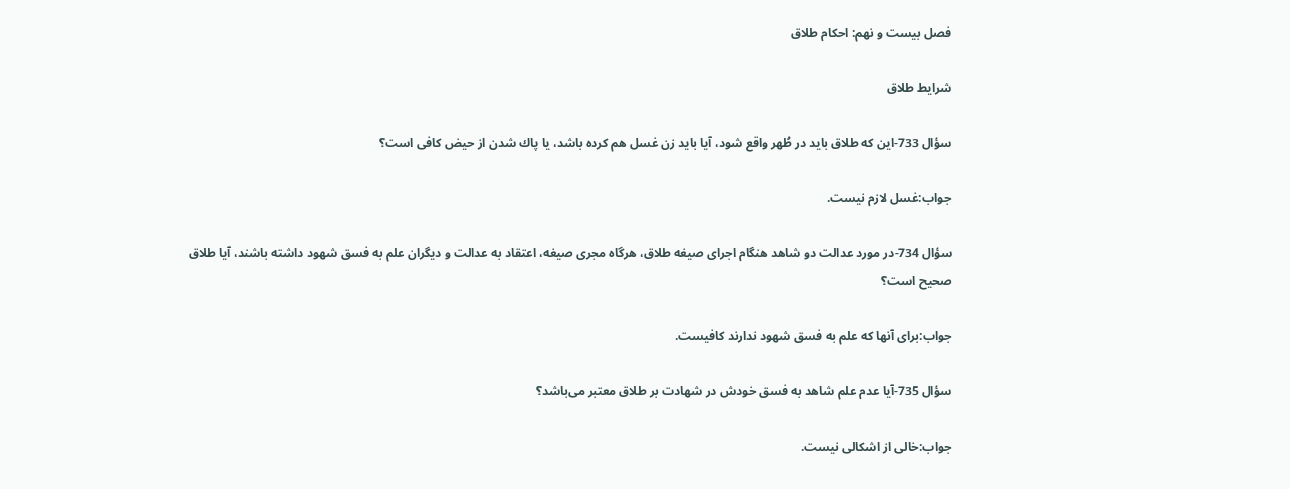فصل بيست و نهم: احكام طلاق‌

شرايط طلاق‌

سؤال 733-اين كه طلاق بايد در طُهر واقع شود، آيا بايد زن غسل هم كرده باشد، يا پاك شدن از حيض كافى است؟

جواب:غسل لازم نيست.

سؤال 734-در مورد عدالت دو شاهد هنگام اجراى صيغه طلاق، هرگاه مجرى صيغه، اعتقاد به عدالت و ديگران علم به فسق شهود داشته باشند، آيا طلاق صحيح است؟

جواب:براى آنها كه علم به فسق شهود ندارند كافيست.

سؤال 735-آيا عدم علم شاهد به فسق خودش در شهادت بر طلاق معتبر مى‌باشد؟

جواب:خالى از اشكالى نيست.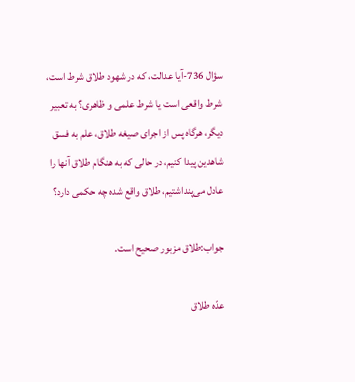سؤال 736-آيا عدالت، كه در شهود طلاق شرط است، شرط واقعى است يا شرط علمى و ظاهرى؟ به تعبير ديگر، هرگاه پس از اجراى صيغه طلاق، علم به فسق شاهدين پيدا كنيم، در حالى كه به هنگام طلاق آنها را عادل مى‌پنداشتيم، طلاق واقع شده چه حكمى دارد؟

جواب:طلاق مزبور صحيح است.

عدّه طلاق‌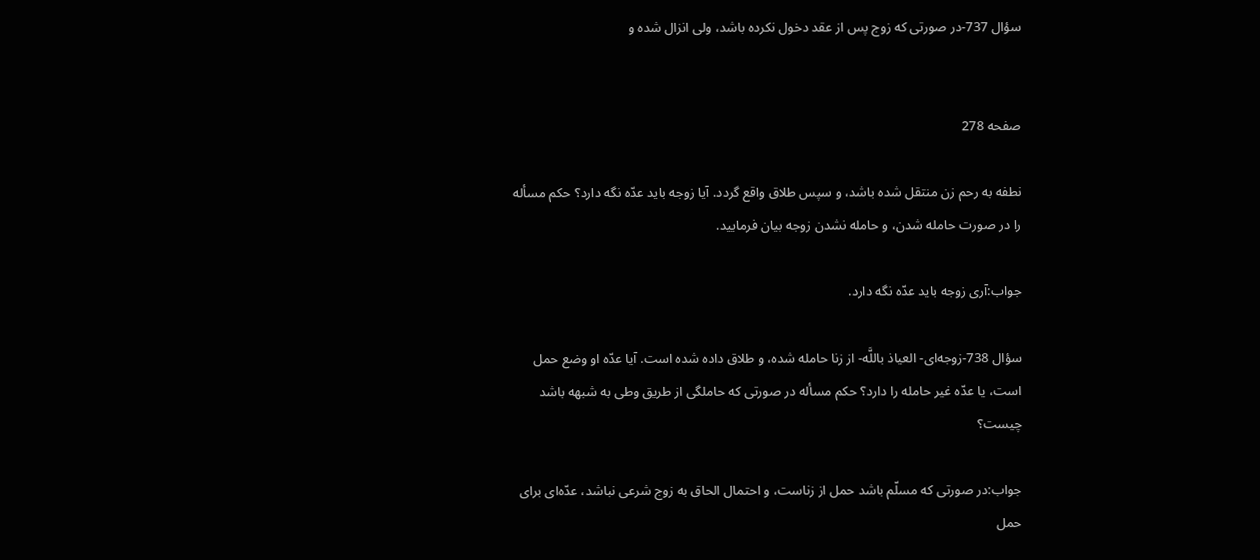سؤال 737-در صورتى كه زوج پس از عقد دخول نكرده باشد، ولى انزال شده و


صفحه 278

نطفه به رحم زن منتقل شده باشد، و سپس طلاق واقع گردد. آيا زوجه بايد عدّه نگه دارد؟ حكم مسأله را در صورت حامله شدن، و حامله نشدن زوجه بيان فرماييد.

جواب:آرى زوجه بايد عدّه نگه دارد.

سؤال 738-زوجه‌اى- العياذ باللَّه- از زنا حامله شده، و طلاق داده شده است. آيا عدّه او وضع حمل است، يا عدّه غير حامله را دارد؟ حكم مسأله در صورتى كه حاملگى از طريق وطى به شبهه باشد چيست؟

جواب:در صورتى كه مسلّم باشد حمل از زناست، و احتمال الحاق به زوج شرعى نباشد، عدّه‌اى براى حمل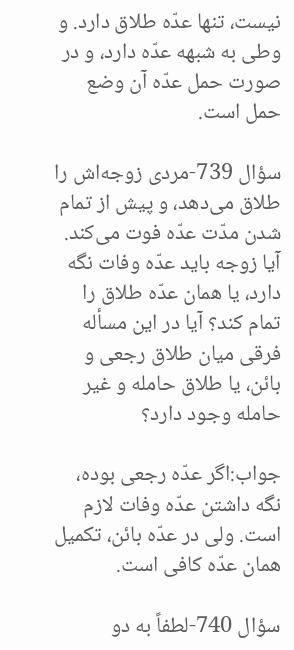نيست، تنها عدّه طلاق دارد. و وطى به شبهه عدّه دارد، و در صورت حمل عدّه آن وضع حمل است.

سؤال 739-مردى زوجه‌اش را طلاق مى‌دهد، و پيش از تمام شدن مدّت عدّه فوت مى‌كند. آيا زوجه بايد عدّه وفات نگه دارد، يا همان عدّه طلاق را تمام كند؟ آيا در اين مسأله فرقى ميان طلاق رجعى و بائن، يا طلاق حامله و غير حامله وجود دارد؟

جواب:اگر عدّه رجعى بوده، نگه داشتن عدّه وفات لازم است. ولى در عدّه بائن، تكميل همان عدّه كافى است.

سؤال 740-لطفاً به دو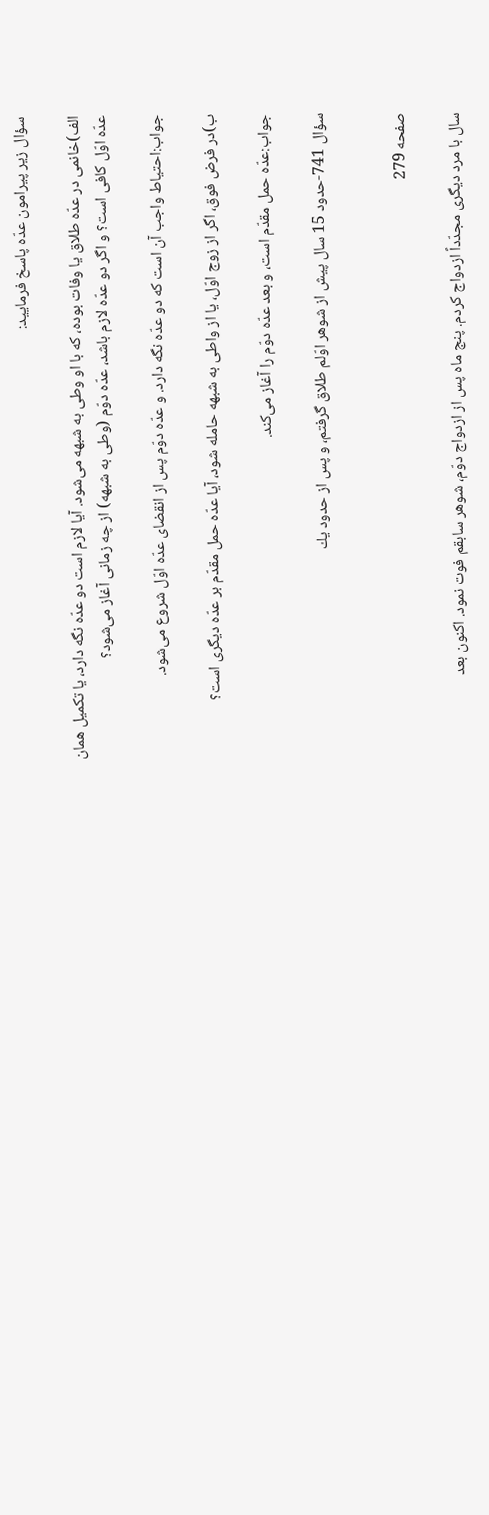سؤال زير پيرامون عدّه پاسخ فرماييد:

الف)خانمى در عدّه طلاق يا وفات بوده، كه با او وطى به شبهه مى‌شود. آيا لازم است دو عدّه نگه دارد، يا تكميل همان عدّه اوّل كافى است؟ و اگر دو عدّه لازم باشد، عدّه دوّم (وطى به شبهه) از چه زمانى آغاز مى‌شود؟

جواب:احتياط واجب آن است كه دو عدّه نگه دارد. و عدّه دوّم پس از انقضاى عدّه اوّل شروع مى‌شود.

ب)در فرض فوق، اگر از زوج اوّل، يا از واطى به شبهه حامله شود، آيا عدّه حمل مقدّم بر عدّه ديگرى است؟

جواب:عدّه حمل مقدّم است، و بعد عدّه دوّم را آغاز مى‌كند.

سؤال 741-حدود 15 سال پيش از شوهر اوّلم طلاق گرفتم، و پس از حدود يك‌


صفحه 279

سال با مرد ديگرى مجدّداً ازدواج كردم. پنج ماه پس از ازدواج دوّم، شوهر سابقم فوت نمود. اكنون بعد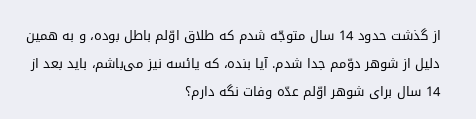از گذشت حدود 14 سال متوجّه شدم كه طلاق اوّلم باطل بوده، و به همين دليل از شوهر دوّمم جدا شدم. آيا بنده، كه يائسه نيز مى‌باشم، بايد بعد از 14 سال براى شوهر اوّلم عدّه وفات نگه دارم؟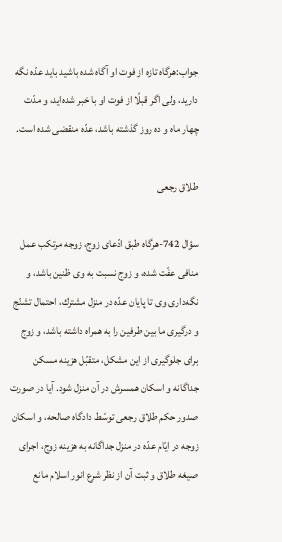جواب:هرگاه تازه از فوت او آگاه شده باشيد بايد عدّه نگه داريد، ولى اگر قبلًا از فوت او با خبر شده‌ايد، و مدّت چهار ماه و ده روز گذشته باشد، عدّه منقضى شده است.

طلاق رجعى‌

سؤال 742-هرگاه طبق ادّعاى زوج، زوجه مرتكب عمل منافى عفّت شده، و زوج نسبت به وى ظنين باشد، و نگه‌دارى وى تا پايان عدّه در منزل مشترك، احتمال تشنّج و درگيرى ما بين طرفين را به همراه داشته باشد، و زوج براى جلوگيرى از اين مشكل، متقبّل هزينه مسكن جداگانه و اسكان همسرش در آن منزل شود. آيا در صورت صدور حكم طلاق رجعى توسّط دادگاه صالحه، و اسكان زوجه در ايّام عدّه در منزل جداگانه به هزينه زوج، اجراى صيغه طلاق و ثبت آن از نظر شرع انور اسلام مانع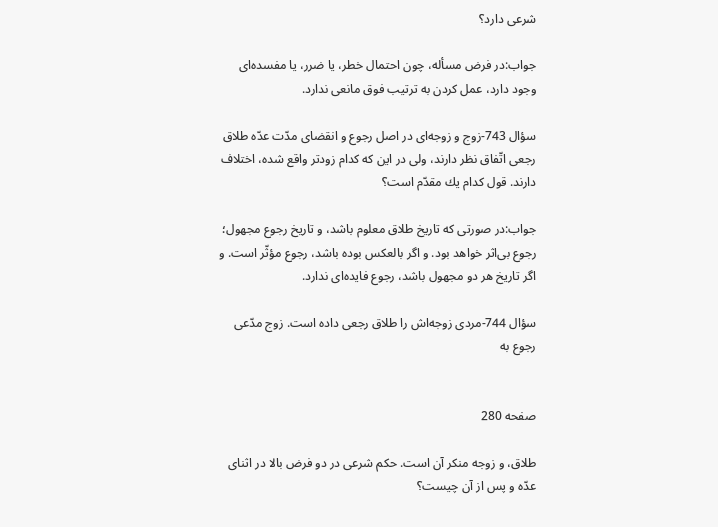شرعى دارد؟

جواب:در فرض مسأله، چون احتمال خطر، يا ضرر، يا مفسده‌اى وجود دارد، عمل كردن به ترتيب فوق مانعى ندارد.

سؤال 743-زوج و زوجه‌اى در اصل رجوع و انقضاى مدّت عدّه طلاق رجعى اتّفاق نظر دارند، ولى در اين كه كدام زودتر واقع شده، اختلاف دارند. قول كدام يك مقدّم است؟

جواب:در صورتى كه تاريخ طلاق معلوم باشد، و تاريخ رجوع مجهول؛ رجوع بى‌اثر خواهد بود. و اگر بالعكس بوده باشد، رجوع مؤثّر است. و اگر تاريخ هر دو مجهول باشد، رجوع فايده‌اى ندارد.

سؤال 744-مردى زوجه‌اش را طلاق رجعى داده است. زوج مدّعى رجوع به‌


صفحه 280

طلاق، و زوجه منكر آن است. حكم شرعى در دو فرض بالا در اثناى عدّه و پس از آن چيست؟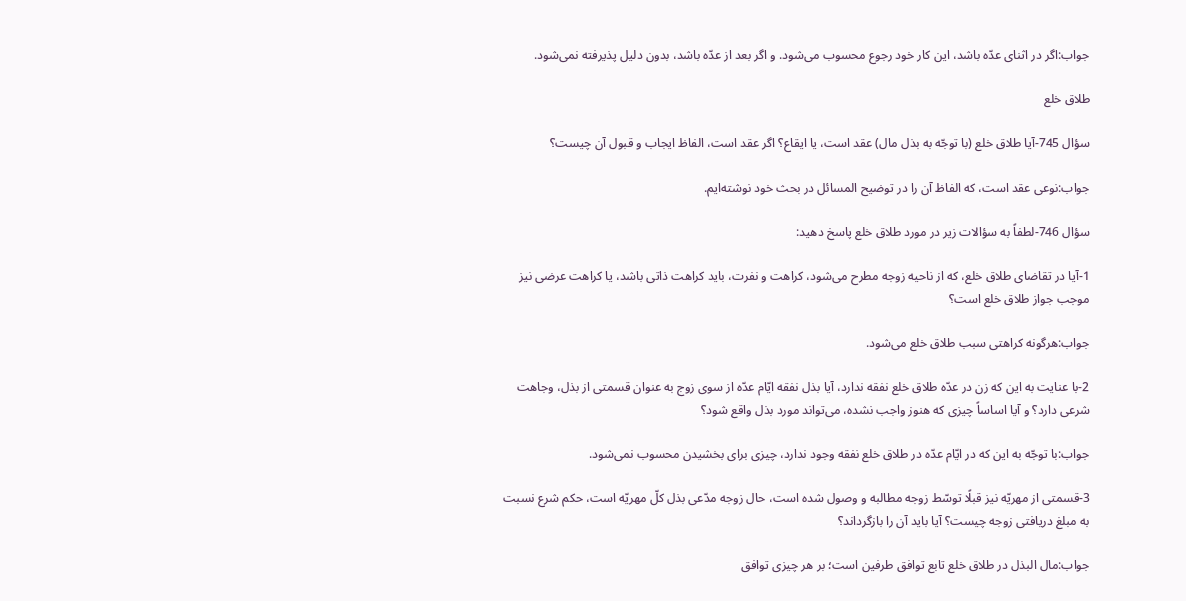جواب:اگر در اثناى عدّه باشد، اين كار خود رجوع محسوب مى‌شود. و اگر بعد از عدّه باشد، بدون دليل پذيرفته نمى‌شود.

طلاق خلع‌

سؤال 745-آيا طلاق خلع (با توجّه به بذل مال) عقد است، يا ايقاع؟ اگر عقد است، الفاظ ايجاب و قبول آن چيست؟

جواب:نوعى عقد است، كه الفاظ آن را در توضيح المسائل در بحث خود نوشته‌ايم.

سؤال 746-لطفاً به سؤالات زير در مورد طلاق خلع پاسخ دهيد:

1-آيا در تقاضاى طلاق خلع، كه از ناحيه زوجه مطرح مى‌شود، كراهت و نفرت، بايد كراهت ذاتى باشد، يا كراهت عرضى نيز موجب جواز طلاق خلع است؟

جواب:هرگونه كراهتى سبب طلاق خلع مى‌شود.

2-با عنايت به اين كه زن در عدّه طلاق خلع نفقه ندارد، آيا بذل نفقه ايّام عدّه از سوى زوج به عنوان قسمتى از بذل، وجاهت شرعى دارد؟ و آيا اساساً چيزى كه هنوز واجب نشده، مى‌تواند مورد بذل واقع شود؟

جواب:با توجّه به اين كه در ايّام عدّه در طلاق خلع نفقه وجود ندارد، چيزى براى بخشيدن محسوب نمى‌شود.

3-قسمتى از مهريّه نيز قبلًا توسّط زوجه مطالبه و وصول شده است، حال زوجه مدّعى بذل كلّ مهريّه است، حكم شرع نسبت به مبلغ دريافتى زوجه چيست؟ آيا بايد آن را بازگرداند؟

جواب:مال البذل در طلاق خلع تابع توافق طرفين است؛ بر هر چيزى توافق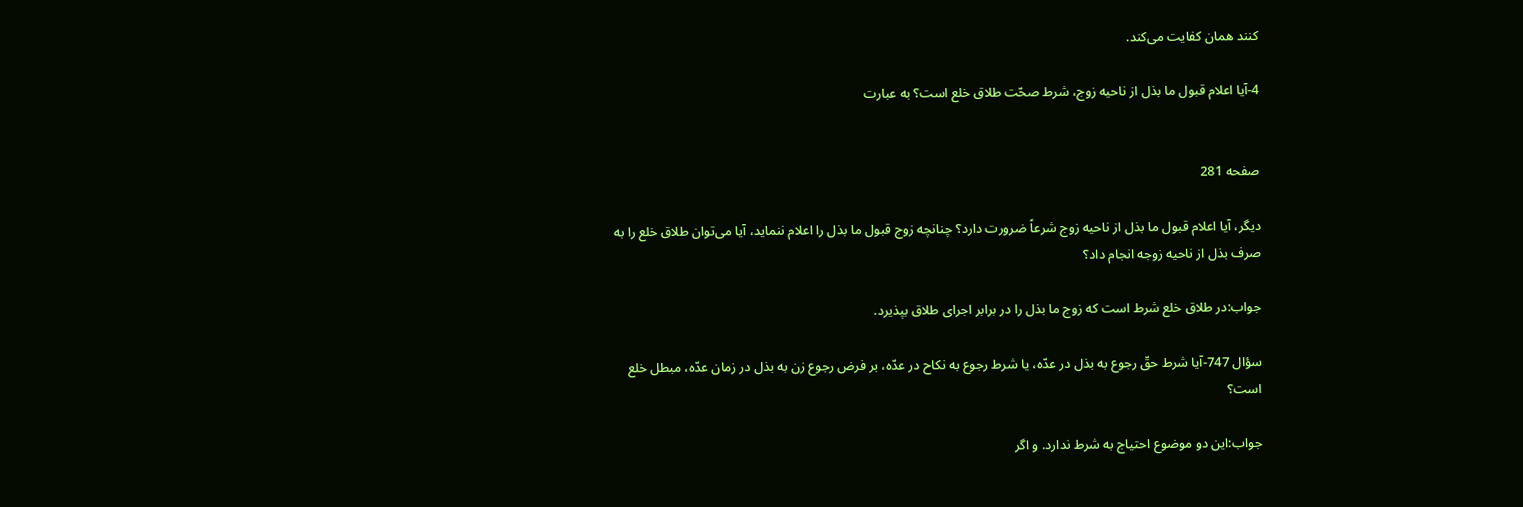كنند همان كفايت مى‌كند.

4-آيا اعلام قبول ما بذل از ناحيه زوج، شرط صحّت طلاق خلع است؟ به عبارت‌


صفحه 281

ديگر، آيا اعلام قبول ما بذل از ناحيه زوج شرعاً ضرورت دارد؟ چنانچه زوج قبول ما بذل را اعلام ننمايد، آيا مى‌توان طلاق خلع را به صرف بذل از ناحيه زوجه انجام داد؟

جواب:در طلاق خلع شرط است كه زوج ما بذل را در برابر اجراى طلاق بپذيرد.

سؤال 747-آيا شرط حقّ رجوع به بذل در عدّه، يا شرط رجوع به نكاح در عدّه، بر فرض رجوع زن به بذل در زمان عدّه، مبطل خلع است؟

جواب:اين دو موضوع احتياج به شرط ندارد. و اگر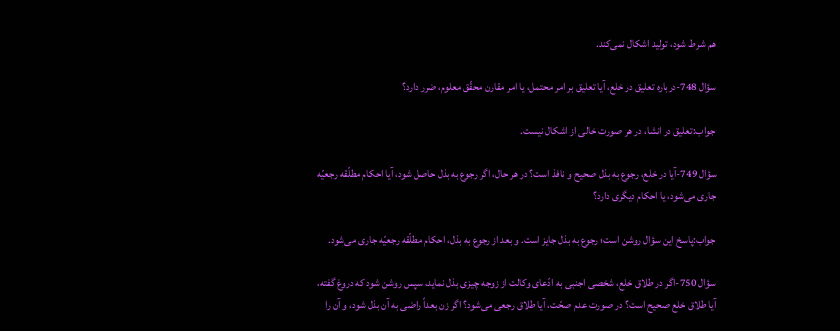هم شرط شود، توليد اشكال نمى‌كند.

سؤال 748-درباره تعليق در خلع، آيا تعليق بر امر محتمل، يا امر مقارن محقّق معلوم، ضرر دارد؟

جواب:تعليق در انشا، در هر صورت خالى از اشكال نيست.

سؤال 749-آيا در خلع، رجوع به بذل صحيح و نافذ است؟ در هر حال، اگر رجوع به بذل حاصل شود، آيا احكام مطلّقه رجعيّه جارى مى‌شود، يا احكام ديگرى دارد؟

جواب:پاسخ اين سؤال روشن است؛ رجوع به بذل جايز است. و بعد از رجوع به بذل، احكام مطلّقه رجعيّه جارى مى‌شود.

سؤال 750-اگر در طلاق خلع، شخصى اجنبى به ادّعاى وكالت از زوجه چيزى بذل نمايد، سپس روشن شود كه دروغ گفته، آيا طلاق خلع صحيح است؟ در صورت عدم صحّت، آيا طلاق رجعى مى‌شود؟ اگر زن بعداً راضى به آن بذل شود، و آن را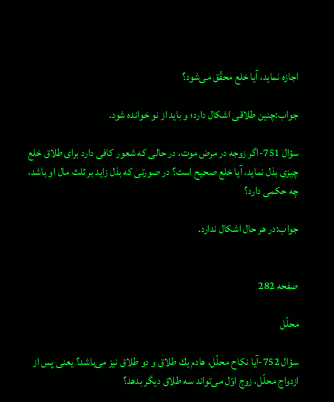اجازه نمايد، آيا خلع محقّق مى‌شود؟

جواب:چنين طلاقى اشكال دارد؛ و بايد از نو خوانده شود.

سؤال 751-اگر زوجه در مرض موت، در حالى كه شعور كافى دارد براى طلاق خلع چيزى بذل نمايد، آيا خلع صحيح است؟ در صورتى كه بذل زايد بر ثلث مال او باشد، چه حكمى دارد؟

جواب:در هر حال اشكال ندارد.


صفحه 282

محلّل‌

سؤال 752-آيا نكاح محلّل، هادم يك طلاق و دو طلاق نيز مى‌باشد؟ يعنى پس از ازدواج محلّل، زوج اوّل مى‌تواند سه طلاق ديگر بدهد؟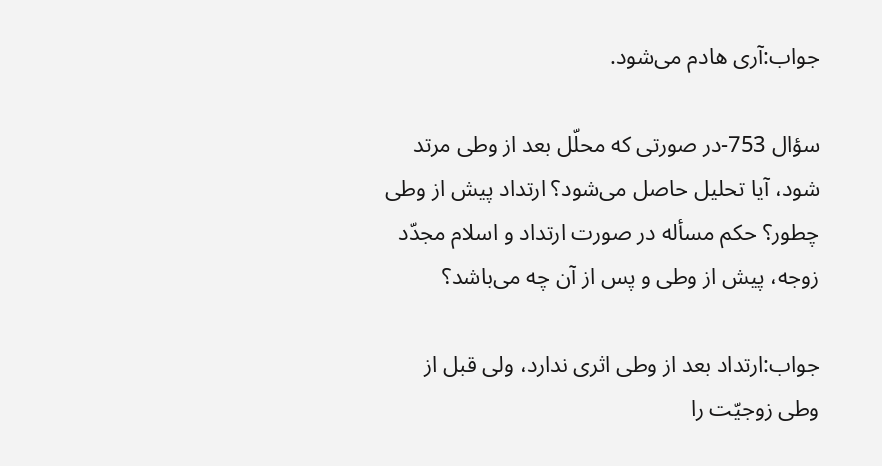جواب:آرى هادم مى‌شود.

سؤال 753-در صورتى كه محلّل بعد از وطى مرتد شود، آيا تحليل حاصل مى‌شود؟ ارتداد پيش از وطى چطور؟ حكم مسأله در صورت ارتداد و اسلام مجدّد زوجه، پيش از وطى و پس از آن چه مى‌باشد؟

جواب:ارتداد بعد از وطى اثرى ندارد، ولى قبل از وطى زوجيّت را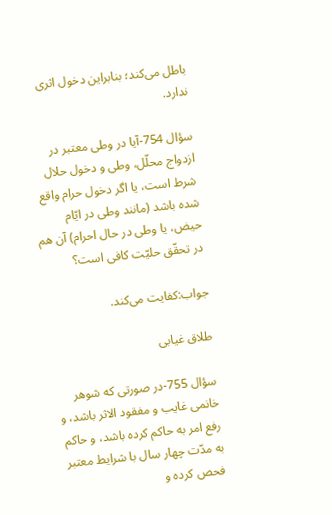باطل مى‌كند؛ بنابراين دخول اثرى ندارد.

سؤال 754-آيا در وطى معتبر در ازدواج محلّل، وطى و دخول حلال شرط است، يا اگر دخول حرام واقع شده باشد (مانند وطى در ايّام حيض، يا وطى در حال احرام) آن هم در تحقّق حليّت كافى است؟

جواب:كفايت مى‌كند.

طلاق غيابى‌

سؤال 755-در صورتى كه شوهر خانمى غايب و مفقود الاثر باشد، و رفع امر به حاكم كرده باشد، و حاكم به مدّت چهار سال با شرايط معتبر فحص كرده و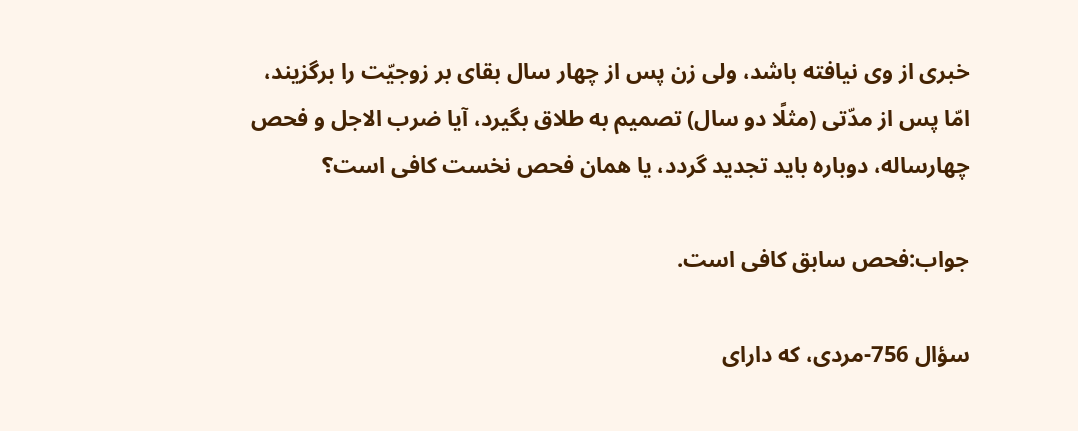خبرى از وى نيافته باشد، ولى زن پس از چهار سال بقاى بر زوجيّت را برگزيند، امّا پس از مدّتى (مثلًا دو سال) تصميم به طلاق بگيرد، آيا ضرب الاجل و فحص چهارساله، دوباره بايد تجديد گردد، يا همان فحص نخست كافى است؟

جواب:فحص سابق كافى است.

سؤال 756-مردى، كه داراى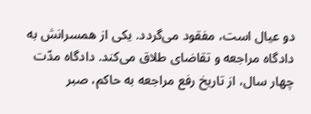دو عيال است، مفقود مى‌گردد. يكى از همسرانش به دادگاه مراجعه و تقاضاى طلاق مى‌كند. دادگاه مدّت چهار سال، از تاريخ رفع مراجعه به حاكم، صبر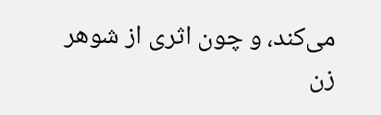مى‌كند، و چون اثرى از شوهر زن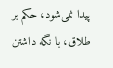پيدا نمى‌شود، حكم بر طلاق، با نگه داشتن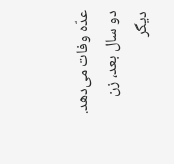عدّه وفات مى‌دهد. دو سال بعد، زن ديگر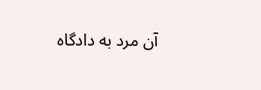آن مرد به دادگاه‌